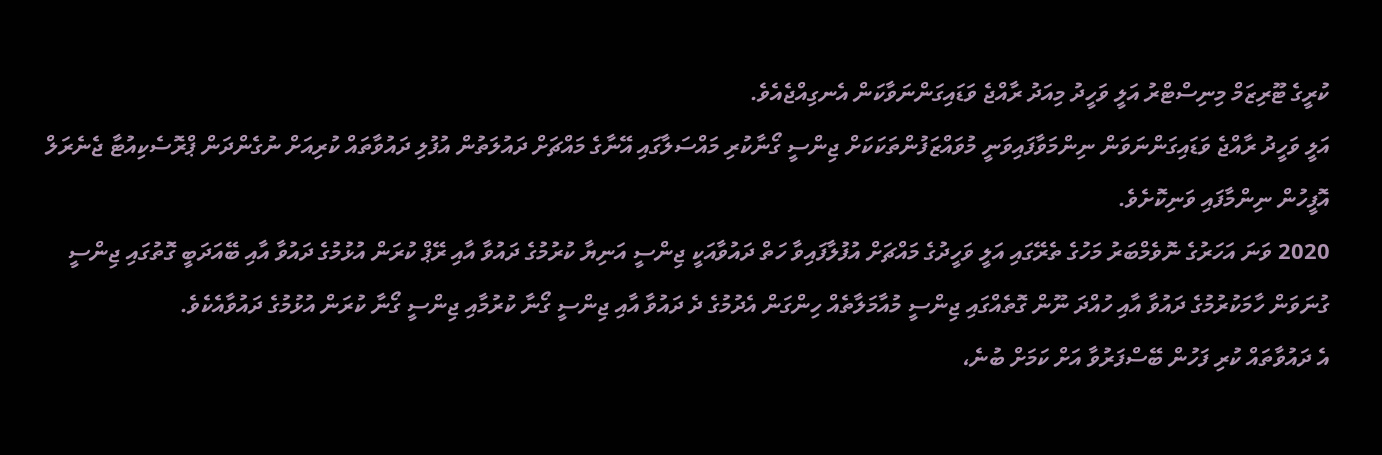ކުރީގެ ޓޫރިޒަމް މިނިސްޓްރު އަލީ ވަހީދު މިއަދު ރާއްޖެ ވަޑައިގަންނަވާކަން އެނގިއްޖެއެވެ.
އަލީ ވަހީދު ރާއްޖެ ވަޑައިގަންނަވަން ނިންމަވާފައިވަނީ މުވައްޒަފުންތަކަކަށް ޖިންސީ ގޯނާކުރި މައްސަލާގައި އޭނާގެ މައްޗަށް ދައުލަތުން އުފުލި ދައުވާތައް ކުރިއަށް ނުގެންދަން ޕްރޮސެކިއުޓާ ޖެނެރަލް އޮފީހުން ނިންމާފައި ވަނިކޮށެވެ.
2020 ވަނަ އަހަރުގެ ނޮވެމްބަރު މަހުގެ ތެރޭގައި އަލީ ވަހީދުގެ މައްޗަށް އުފުލާފައިވާ ހަތް ދައުވާއަކީ ޖިންސީ އަނިޔާ ކުރުމުގެ ދައުވާ އާއި ރޭޕް ކުރަން އުޅުމުގެ ދައުވާ އާއި ބޭއަދަބީ ގޮތުގައި ޖިންސީ ގުނަވަން ހާމަކުރުމުގެ ދައުވާ އާއި ހުއްދަ ނޫން ގޮތެއްގައި ޖިންސީ މުއާމަލާތެއް ހިންގަން އެދުމުގެ ދެ ދައުވާ އާއި ޖިންސީ ގޯނާ ކުރުމާއި ޖިންސީ ގޯނާ ކުރަން އުޅުމުގެ ދައުވާއެކެވެ.
އެ ދައުވާތައް ކުރި ފަހުން ބޭސްފަރުވާ އަށް ކަމަށް ބުނެ،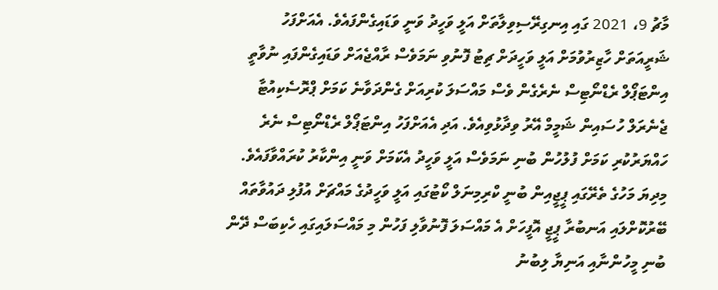މާޗު 9، 2021 ގައި އިނގިރޭސިވިލާތަށް އަލީ ވަހީދު ވަނީ ވަޑައިގެންފައެވެ. އެއަށްފަހު ޝަރީއަތަށް ހާޒިރުވުމަށް އަލީ ވަހީދަށް ޗިޓު ފޮނުވި ނަމަވެސް ރާއްޖެއަށް ވަޑައިގެންފައި ނުވާތީ އިންޓަޕޯލް ރެޑްނޯޓިސް ނެރެގެން ވެސް މައްސަލަ ކުރިއަށް ގެންދަވާނެ ކަމަށް ޕްރޮސެކިއުޓާ ޖެނެރަލް ހުސައިން ޝަމީމް އޭރު ވިދާޅުވިއެވެ. އަދި އެއަށްފަހު އިންޓަޕޯލް ރެޑްނޯޓިސް ނެރެ ހައްޔަރުކުރި ކަމަށް ފުލުހުން ބުނި ނަމަވެސް އަލީ ވަހީދު އެކަމަށް ވަނީ އިންކާރު ކުރައްވާފައެވެ.
މިދިޔަ މަހުގެ ތެރޭގައި ޕީޖީއިން ބުނީ ކްރިމިނަލް ކޯޓުގައި އަލީ ވަހީދުގެ މައްޗަށް އުފުލި ދައުވާތައް ބޭރުކޮށްލައި އަނބުރާ ޕީޖީ އޮފީހަށް އެ މައްސަލަ ފޮނުވާލި ފަހުން މި މައްސަލައިގައި ހެކިބަސް ދޭން ބުނި މީހުންނާއި އަނިޔާ ލިބުނު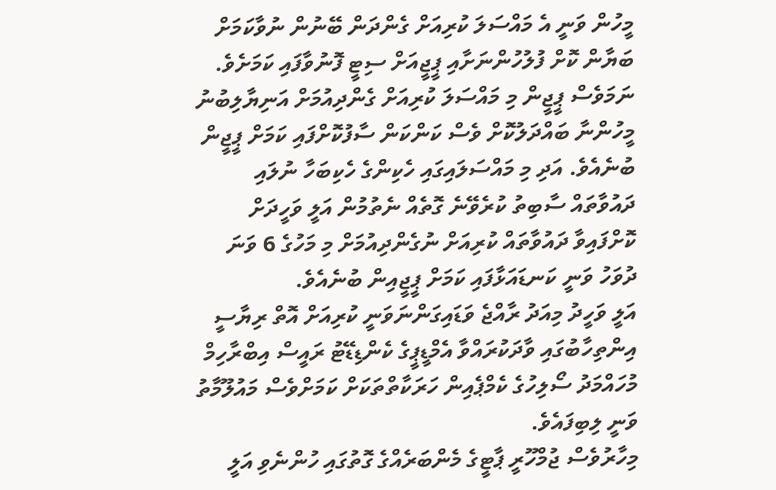މީހުން ވަނީ އެ މައްސަލަ ކުރިއަށް ގެންދަން ބޭނުން ނުވާކަމަށް ބަޔާން ކޮށް ފުލުހުންނަށާއި ޕީޖީއަށް ސިޓީ ފޮނުވާފައި ކަމަށެވެ.
ނަމަވެސް ޕީޖީން މި މައްސަލަ ކުރިއަށް ގެންދިއުމަށް އަނިޔާލިބުނު މީހުންނާ ބައްދަލުކޮށް ވެސް ކަންކަން ސާފުކޮށްފައި ކަމަށް ޕީޖީން ބުނެއެވެ. އަދި މި މައްސަލައިގައި ހެކިންގެ ހެކިބަހާ ނުލައި ދައުވާތައް ސާބިތު ކުރެވޭނެ ގޮތެއް ނެތުމުން އަލީ ވަހީދަށް ކޮށްފައިވާ ދައުވާތައް ކުރިއަށް ނުގެންދިއުމަށް މި މަހުގެ 6 ވަނަ ދުވަހު ވަނީ ކަނޑައަޅާފައި ކަމަށް ޕީޖީއިން ބުނެއެވެ.
އަލީ ވަހީދު މިއަދު ރާއްޖެ ވަޑައިގަންނަވަނީ ކުރިއަށް އޮތް ރިޔާސީ އިންތިހާބުގައި ވާދަކުރައްވާ އެމްޑީޕީގެ ކެންޑިޑޭޓު ރައީސް އިބްރާހިމް މުހައްމަދު ސޯލިހުގެ ކެމްޕެއިން ހަރަކާތްތަކަށް ކަމަށްވެސް މައުލޫމާތު ވަނީ ލިބިފައެވެ.
މިހާރުވެސް ޖުމްހޫރީ ޕާޓީގެ މެންބަރެއްގެ ގޮތުގައި ހުންނެވި އަލީ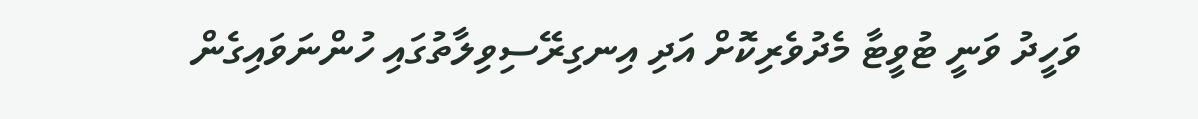ވަހީދު ވަނީ ޓުވީޓާ މެދުވެރިކޮށް އަދި އިނގިރޭސިވިލާތުގައި ހުންނަވައިގެން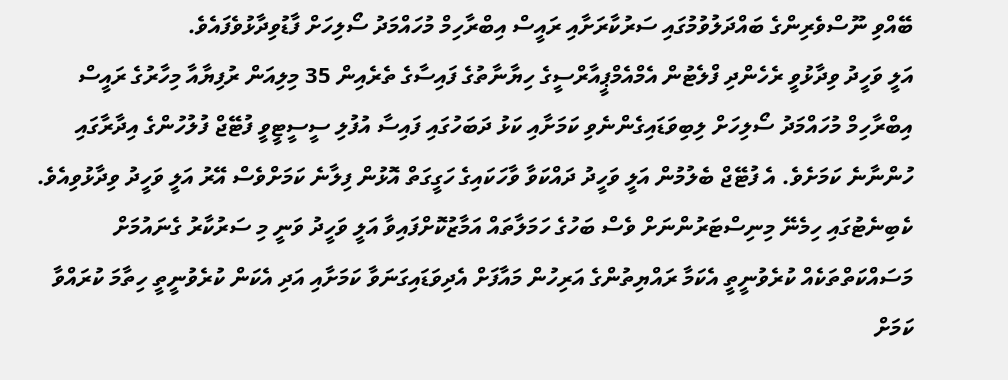ބޭއްވި ނޫސްވެރިންގެ ބައްދަލުވުމުގައި ސަރުކާރަށާއި ރައީސް އިބްރާހިމް މުހައްމަދު ސޯލިހަށް ފާޑުވިދާޅުވެފައެވެ.
އަލީ ވަހީދު ވިދާޅުވީ ރެހެންދި ފްލެޓުން އެމްއެމްޕީއާރްސީގެ ހިޔާނާތުގެ ފައިސާގެ ތެރެއިން 35 މިލިއަން ރުފިޔާއާ މިހާރުގެ ރައީސް އިބްރާހިމް މުހައްމަދު ސޯލިހަށް ލިބިވަޑައިގެންނެވި ކަމަށާއި ކަޅު ދަބަހުގައި ފައިސާ އުފުލި ސީސީޓީވީ ފުޓޭޖް ފުލުހުންގެ އިދާރާގައި ހުންނާނެ ކަމަށެވެ. އެ ފުޓޭޖް ބެލުމުން އަލީ ވަހީދު ދައްކަވާ ވާހަކައިގެ ހަގީގަތް އޮޅުން ފިލާނެ ކަމަށްވެސް އޭރު އަލީ ވަހީދު ވިދާޅުވިއެވެ.
ކެބިނެޓުގައި ހިމެނޭ މިނިސްޓަރުންނަށް ވެސް ބަހުގެ ހަމަލާތައް އަމާޒުކޮށްފައިވާ އަލީ ވަހީދު ވަނީ މި ސަރުކާރު ގެނައުމަށް މަސައްކަތްތަކެއް ކުރެވުނީތީ އެކަމާ ރައްޔިތުންގެ އަރިހުން މައާފަށް އެދިވަޑައިގަނަވާ ކަމަށާއި އަދި އެކަން ކުރެވުނީތީ ހިތާމަ ކުރައްވާ ކަމަށް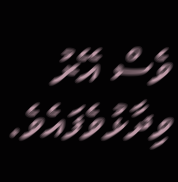ވެސް އޭރު ވިދާޅުވެފައެވެ.